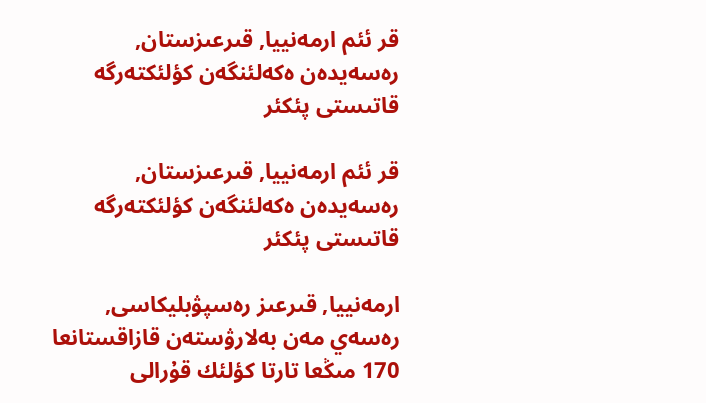قر ئئم ارمەنييا, قىرعىزستان, رەسەيدەن ەكەلئنگەن كؤلئكتەرگە قاتىستى پئكئر

قر ئئم ارمەنييا, قىرعىزستان, رەسەيدەن ەكەلئنگەن كؤلئكتەرگە قاتىستى پئكئر

ارمەنييا, قىرعىز رەسپۋبليكاسى, رەسەي مەن بەلارۋستەن قازاقستانعا 170 مىڭعا تارتا كؤلئك قۇرالى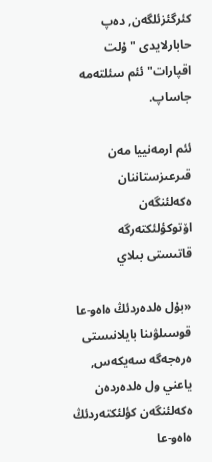كئرگئزئلگەن, دەپ حابارلايدى "ۇلت اقپارات" ئئم سئلتەمە جاساپ.

ئئم ارمەنييا مەن قىرعىزستاننان ەكەلئنگەن اۆتوكؤلئكتەرگە قاتىستى بىلاي

«بۇل ەلدەردئڭ ەاەو-عا قوسىلۋىنا بايلانىستى ەرەجەگە سەيكەس, ياعني ول ەلدەردەن ەكەلئنگەن كؤلئكتەردئڭ ەاەو-عا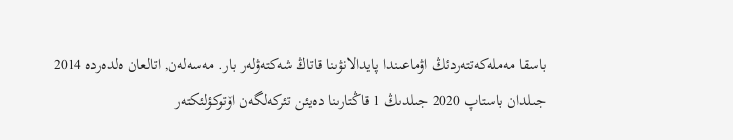باسقا مەملەكەتتەردئڭ اۋماعىندا پايدالانۋىنا قاتاڭ شەكتەۋلەر بار. مەسەلەن, اتالعان ەلدەردە 2014 جىلدان باستاپ 2020 جىلدىڭ 1 قاڭتارىنا دەيئن تئركەلگەن اۆتوكؤلئكتەر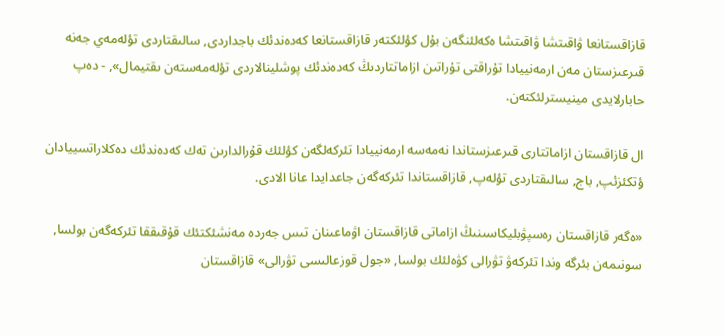قازاقستانعا ۋاقىتشا ۋاقىتشا ەكەلئنگەن بۇل كؤلئكتەر قازاقستانعا كەدەندئك باجداردى, سالىقتاردى تؤلەمەي جەنە قىرعىزستان مەن ارمەنييادا تۇراقتى تۇراتىن ازاماتتاردىڭ كەدەندئك پوشلينالاردى تؤلەمەستەن ىقتيمال», - دەپ حابارلايدى مينيسترلئكتەن.

ال قازاقستان ازاماتتارى قىرعىزستاندا نەمەسە ارمەنييادا تئركەلگەن كؤلئك قۇرالدارىن تەك كەدەندئك دەكلاراتسييادان ؤتكئزئپ, باج, سالىقتاردى تؤلەپ, قازاقستاندا تئركەگەن جاعدايدا عانا الادى.

«ەگەر قازاقستان رەسپۋبليكاسىنىڭ ازاماتى قازاقستان اۋماعىنان تىس جەردە مەنشئكتئك قۇقىققا تئركەگەن بولسا, سونىمەن بئرگە وندا تئركەۋ تۋرالى كۋەلئك بولسا, «جول قوزعالىسى تۋرالى» قازاقستان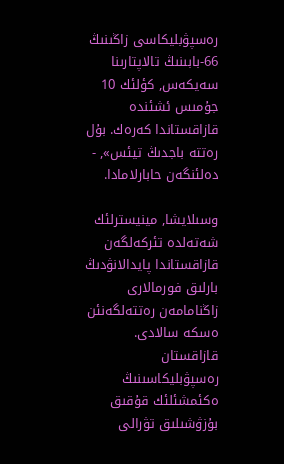رەسپۋبليكاسى زاڭىنىڭ 66-بابىنىڭ تالاپتارىنا سەيكەس, كؤلئك 10 جۇمىس ئشئندە قازاقستاندا كەرەك. بۇل رەتتە باجدىڭ تيئس», - دەلئنگەن حابارلامادا.

وسىلايشا, مينيسترلئك شەتەلدە تئركەلگەن قازاقستاندا پايدالانۋدىڭ بارلىق فورمالارى زاڭنامامەن رەتتەلگەنئن ەسكە سالادى. قازاقستان رەسپۋبليكاسىنىڭ ەكئمشئلئك قۇقىق بۇزۋشىلىق تۋرالى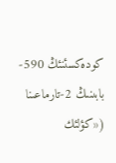كودەكسئنئڭ 590-بابىنىڭ 2-تارماعىنا («كؤلئك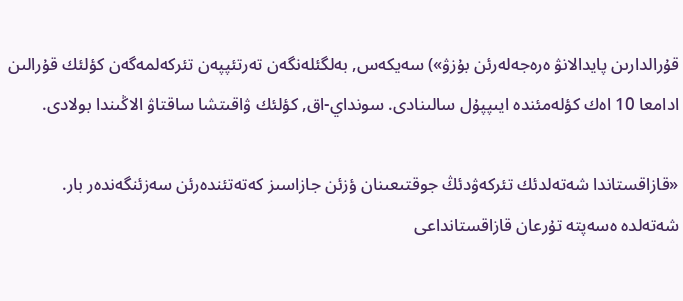قۇرالدارىن پايدالانۋ ەرەجەلەرئن بۇزۋ») سەيكەس, بەلگئلەنگەن تەرتئپپەن تئركەلمەگەن كؤلئك قۇرالىن ادامعا 10 اەك كؤلەمئندە ايىپپۇل سالىنادى. سونداي-اق, كؤلئك ۋاقىتشا ساقتاۋ الاڭىندا بولادى.

«قازاقستاندا شەتەلدئك تئركەۋدئڭ جوقتىعىنان ؤزئن جازاسىز كەتەتئندەرئن سەزئنگەندەر بار. شەتەلدە ەسەپتە تۇرعان قازاقستانداعى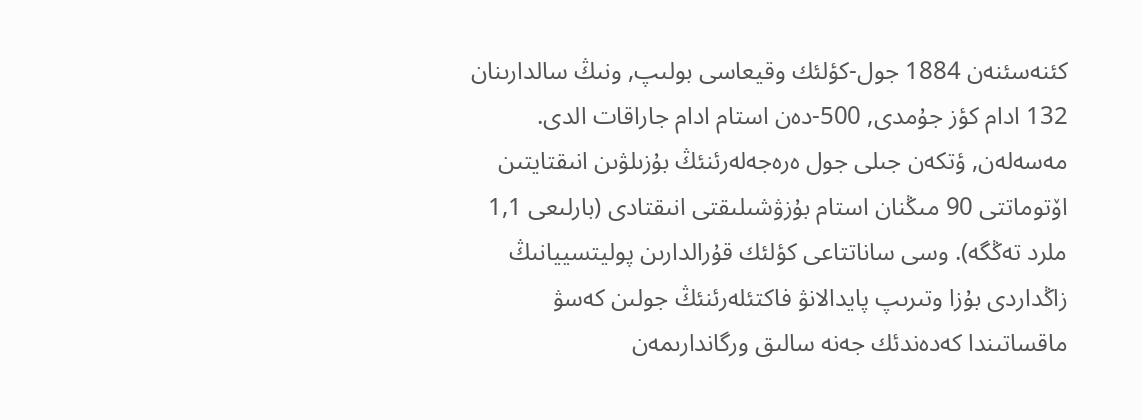كئنەسئنەن 1884 جول-كؤلئك وقيعاسى بولىپ, ونىڭ سالدارىنان 132 ادام كؤز جۇمدى, 500-دەن استام ادام جاراقات الدى. مەسەلەن, ؤتكەن جىلى جول ەرەجەلەرئنئڭ بۇزىلۋىن انىقتايتىن اۆتوماتتى 90 مىڭنان استام بۇزۋشىلىقتى انىقتادى (بارلىعى 1,1 ملرد تەڭگە). وسى ساناتتاعى كؤلئك قۇرالدارىن پوليتسييانىڭ زاڭداردى بۇزا وتىرىپ پايدالانۋ فاكتئلەرئنئڭ جولىن كەسۋ ماقساتىندا كەدەندئك جەنە سالىق ورگاندارىمەن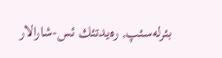بئرلەسئپ, رەيدتئك ئس-شارالار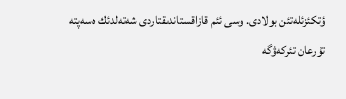ؤتكئزئلەتئن بولادى. وسى ئئم قازاقستاندىقتاردى شەتەلدئك ەسەپتە تۇرعان تئركەۋگە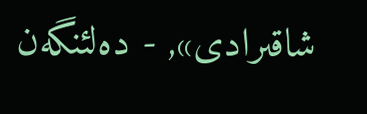شاقىرادى», - دەلئنگەن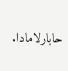حابارلامادا.